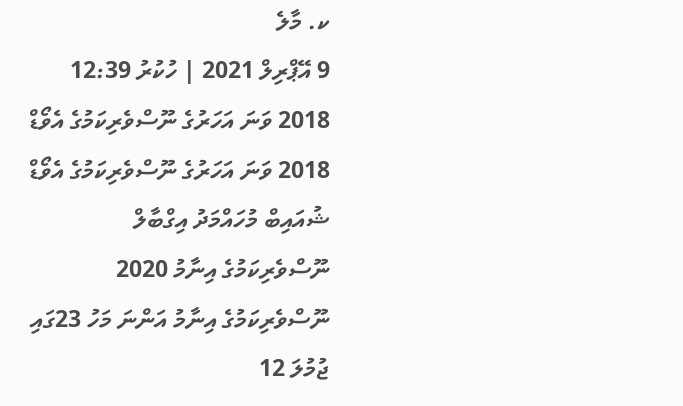ކ. މާލެ
9 އޭޕްރިލް 2021 | ހުކުރު 12:39
2018 ވަނަ އަހަރުގެ ނޫސްވެރިކަމުގެ އެވޯޑް
2018 ވަނަ އަހަރުގެ ނޫސްވެރިކަމުގެ އެވޯޑް
ޝުއައިބް މުހައްމަދު އިގްބާލް
ނޫސްވެރިކަމުގެ އިނާމު 2020
ނޫސްވެރިކަމުގެ އިނާމު އަންނަ މަހު 23ގައި
ޖުމުލަ 12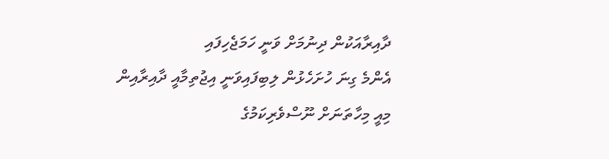ދާއިރާއަކުން ދިނުމަށް ވަނީ ހަމަޖެހިފައި
އެންމެ ގިނަ ހުށަހެޅުން ލިބިފައިވަނީ އިޖުތިމާއީ ދާއިރާއިން
މިއީ މިހާތަނަށް ނޫސްވެރިކަމުގެ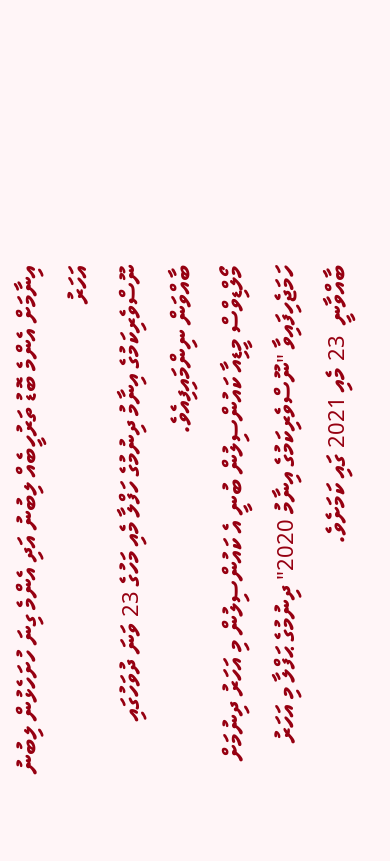އިނާމަށް އެންމެ ބޮޑު ތަރުހީބެއް ލިބުނު އަދި އެންމެ ގިނަ ހުށަހެޅުން ލިބުނު އަހަރު
ނޫސްވެރިކަމުގެ އިނާމު ދިނުމުގެ ހަފްލާ މެއި މަހުގެ 23 ވަނަ ދުވަހުގައި ބާއްވަން ނިންމައިފިއެވެ.
މޯލްޑިވްސް މީޑިއާ ކައުންސިލުން ބުނީ އެ ކައުންސިލުން މި އަހަރު ދިނުމަށް ހަމަޖެހިފައިވާ "ނޫސްވެރިކަމުގެ އިނާމު 2020" ދިނުމުގެ ޙަފްލާ މި އަހަރު ބާއްވާނީ  23 މެއި 2021 ގައި ކަމަށެވެ.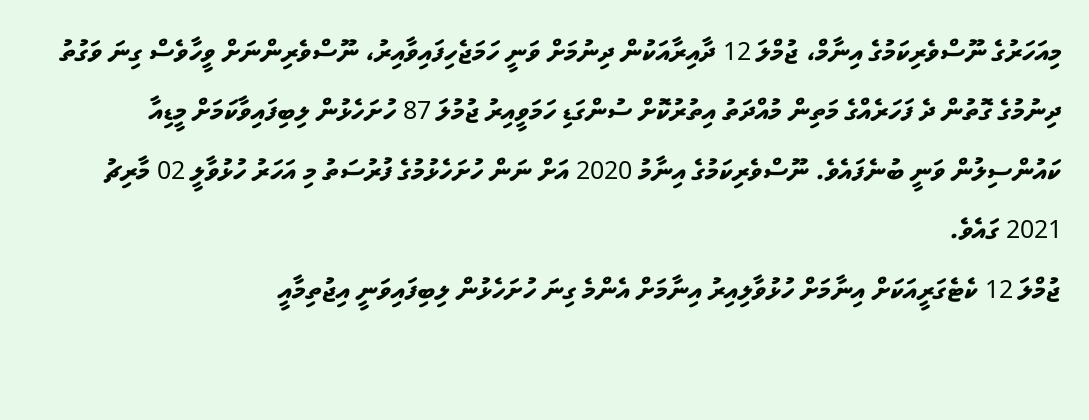މިއަހަރުގެ ނޫސްވެރިކަމުގެ އިނާމް، ޖުމްލަ 12 ދާއިރާއަކުން ދިނުމަށް ވަނީ ހަމަޖެހިފައިވާއިރު، ނޫސްވެރިންނަށް ވީހާވެސް ގިނަ ވަގުތު ދިނުމުގެ ގޮތުން ދެ ފަހަރެއްގެ މަތިން މުއްދަތު އިތުރުކޮށް ސުންގަޑި ހަމަވީއިރު ޖުމުލަ 87 ހުށަހެޅުން ލިބިފައިވާކަމަށް މީޑިއާ ކައުންސިލުން ވަނީ ބުނެފައެވެ. ނޫސްވެރިކަމުގެ އިނާމު 2020 އަށް ނަން ހުށަހެޅުމުގެ ފުރުސަތު މި އަހަރު ހުޅުވާލީ 02 މާރިޗު 2021 ގައެވެ.
ޖުމްލަ 12 ކެޓެގަރީއަކަށް އިނާމަށް ހުޅުވާލިއިރު އިނާމަށް އެންމެ ގިނަ ހުށަހެޅުން ލިބިފައިވަނީ އިޖުތިމާއީ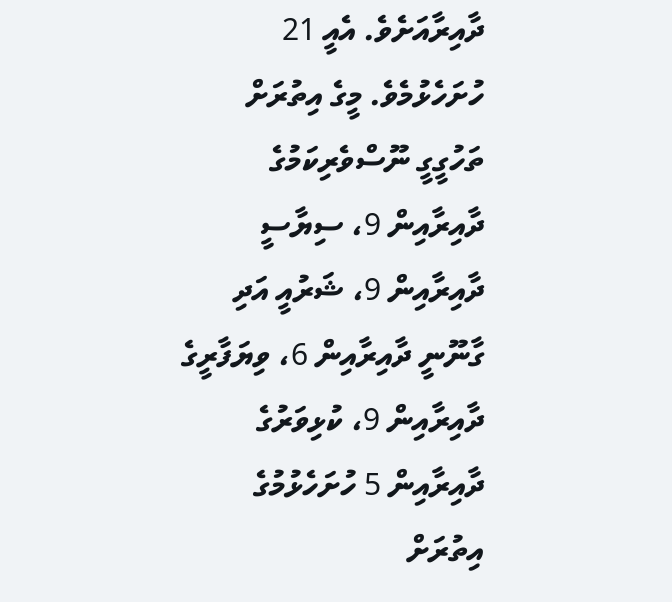ދާއިރާއަށެވެ. އެއީ 21 ހުށަހެޅުމެވެ. މީގެ އިތުރަށް ތަހުގީގީ ނޫސްވެރިކަމުގެ ދާއިރާއިން 9، ސިޔާސީ ދާއިރާއިން 9، ޝަރުއީ އަދި ގާނޫނީ ދާއިރާއިން 6، ވިޔަފާރީގެ ދާއިރާއިން 9، ކުޅިވަރުގެ ދާއިރާއިން 5 ހުށަހެޅުމުގެ އިތުރަށް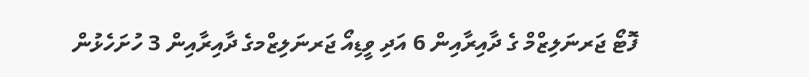ފޮޓޯ ޖަރނަލިޒްމް ގެ ދާއިރާއިން 6 އަދި ވީޑިއޯ ޖަރނަލިޒްމގެ ދާއިރާއިން 3 ހުށަހެޅުން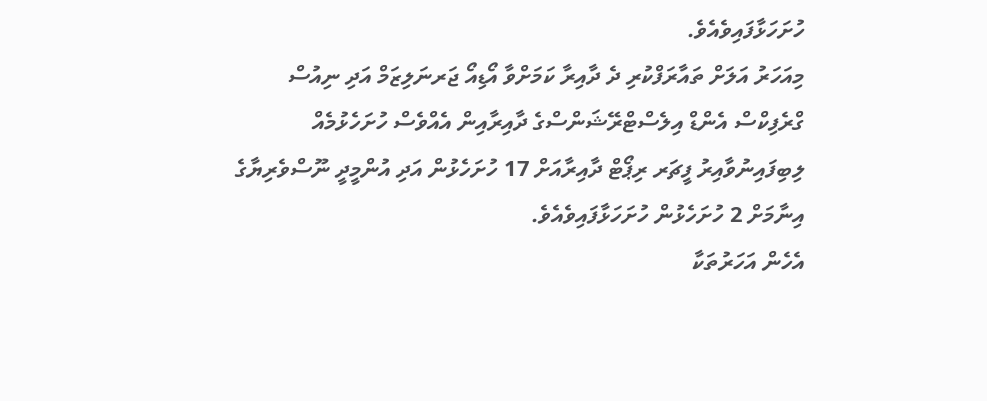ހުށަހަޅާފައިވެއެވެ.
މިއަހަރު އަލަށް ތައާރަފްކުރި ދެ ދާއިރާ ކަމަށްވާ އޯޑިއޯ ޖަރނަލިޒަމް އަދި ނިއުސް ގްރެފިކްސް އެންޑް އިލެސްޓްރޭޝަންސްގެ ދާއިރާއިން އެއްވެސް ހުށަހެޅުމެއް ލިބިފައިނުވާއިރު ފީޗަރ ރިޕޯޓް ދާއިރާއަށް 17 ހުށަހެޅުން އަދި އުންމީދީ ނޫސްވެރިޔާގެ އިނާމަށް 2 ހުށަހެޅުން ހުށަހަޅާފައިވެއެވެ.
އެހެން އަހަރުތަކާ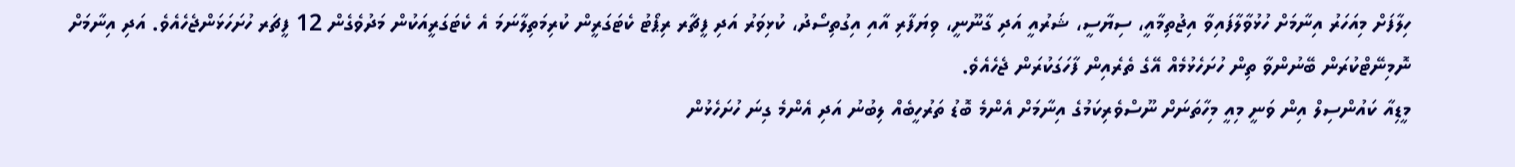ހިލާފަށް މިއަހަރު އިނާމަށް ހުޅުވާލާފައިވާ އިޖުތިމާއީ، ސިޔާސީ، ޝަރުއީ އަދި ގާނޫނީ، ވިޔަފާރި އާއި އިގުތިސޯދު، ކުޅިވަރު އަދި ފީޗާރ ރިޕޯޓު ކެޓަގަރީން ކުރިމަތިލާނަމަ އެ ކެޓަގަރީއަކުން މަދުވެގެން 12 ފީޗަރ ހުށަހަޅަންޖެހެއެވެ. އަދި އިނާމަށް ނޮމިނޭޓްކުރަން ބޭނުންވާ ތިން ހުށަހެޅުމެއް އޭގެ ތެރެއިން ފާހަގަކުރަން ޖެހެއެވެ.
މީޑިއާ ކައުންސިލް އިން ވަނީ މިއީ މިހާތަނަށް ނޫސްވެރިކަމުގެ އިނާމަށް އެންމެ ބޮޑު ތަރުހީބެއް ލިބުނު އަދި އެންމެ ގިނަ ހުށަހެޅުން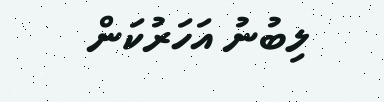ލިބުނު އަހަރުކަން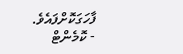ފާހަގަކޮށްފައެވެ.
- ކޮމެންޓް